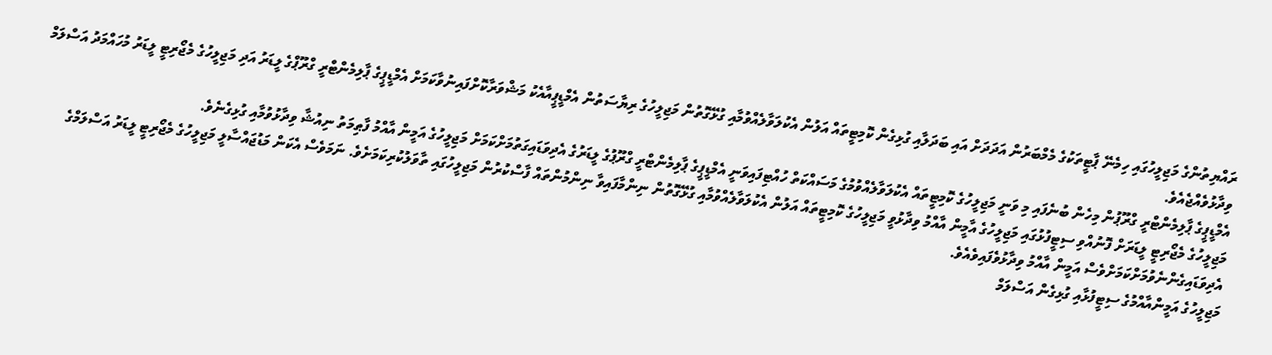ރައްޔިތުންގެ މަޖިލީހުގައި ހިމެނޭ ޕާޓީތަކުގެ މެމްބަރުން އަދަދަށް އައި ބަދަލާއި ގުޅިގެން ކޮމިޓީތައް އަލުން އެކުލަވާލެއްވުމާއި ގުޅޭގޮތުން މަޖިލީހުގެ ރިޔާސަތުން އެމްޑީޕީއާއެކު މަޝްވަރާކޮށްފައިނުވާކަމަށް އެމްޑީޕީގެ ޕާލިމެންޓްރީ ގްރޫޕްގެ ލީޑަރު އަދި މަޖިލީހުގެ މެޖޯރިޓީ ލީޑަރު މުހައްމަދު އަސްލަމް ވިދާޅުވެއްޖެއެވެ.
އެމްޑީޕީގެ ޕާލިމެންޓްރީ ގްރޫޕުން މިހެން ބުނެފައި މި ވަނީ މަޖިލީހުގެ ކޮމިޓީތައް އެކުލަވާލެއްވުމުގެ މަސައްކަތް ހުއްޓިފައިވަނީ އެމްޑީޕީގެ ޕާލިމެންޓްރީ ގްރޫޕުގެ ލީޑަރުގެ އެދިވަޑައިގަތުމަށްކަމަށް މަޖިލީހުގެ އަމީން އާއްމު ފާޠިމަތު ނިއުޝާ ވިދާޅުވުމާއި ގުޅިގެނެވެ.
މަޖިލީހުގެ މެޖޯރިޓީ ލީޑަރަށް ފޮނުއްވި ސިޓީފުޅުގައި މަޖިލީހުގެ އާމީން އާއްމު ވިދާޅުވީ މަޖިލީހުގެ ކޮމިޓީތައް އަލުން އެކުލަވާލެއްވުމާއި ގުޅޭގޮތުން ނިންމާފައިވާ ނިންމުންތައް ފާސްކުރުން މަޖިލީހުގައި ތާވަލުކުރިކަމަށެވެ. ނަމަވެސް އެކަން މަޑުޖައްސާލީ މަޖިލީހުގެ މެޖޯރިޓީ ލީޑަރު އަސްލަމްގެ އެދިވަޑައިގެންނެވުމަށްކަމަށްވެސް އަމީން އާއްމު ވިދާޅުވެފައިވެއެވެ.
މަޖިލީހުގެ އަމީންއާއްމުގެ ސިޓީފުޅާއި ގުޅިގެން އަސްލަމް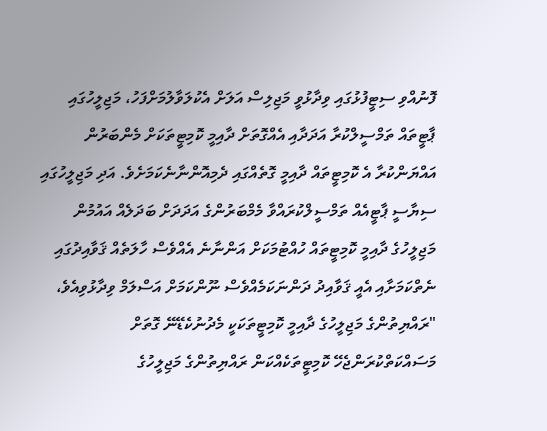ފޮނުއްވި ސިޓީފުޅުގައި ވިދާޅުވީ މަޖިލިސް އަލަށް އެކުލަވާލުމަށްފަހު، މަޖިލީހުގައި ޕާޓީތައް ތަމްސީލްކުރާ އަދަދާއި އެއްގޮތަށް ދާއިމީ ކޮމިޓީތަކަށް މެންބަރުން އައްޔަންކުރާ އެ ކޮމިޓީތައް ދާއިމީ ގޮތެއްގައި ދެމިއޮންނާނެކަމަށެވެ. އަދި މަޖިލީހުގައި ސިޔާސީ ޕާޓީއެއް ތަމްސީލްކުރައްވާ މެމްބަރުންގެ އަދަދަށް ބަދަލެއް އައުމުން މަޖިލީހުގެ ދާއިމީ ކޮމިޓީތައް ހުއްޓުމަކަށް އަންނާނެ އެއްވެސް ހާލަތެއް ޤަވާއިދުގައި ނެތްކަމަށާއި އެއީ ޤަވާއިދު ދަންނަކަމެއްވެސް ނޫންކަމަށް އަސްލަމް ވިދާޅުވިއެވެ،
"ރައްޔިތުންގެ މަޖިލީހުގެ ދާއިމީ ކޮމިޓީތަކަކީ މެދުނުކެޑޭނޭ ގޮތަށް މަސައްކަތްކުރަންޖެހޭ ކޮމިޓީތަކެއްކަން ރައްޔިތުންގެ މަޖިލީހުގެ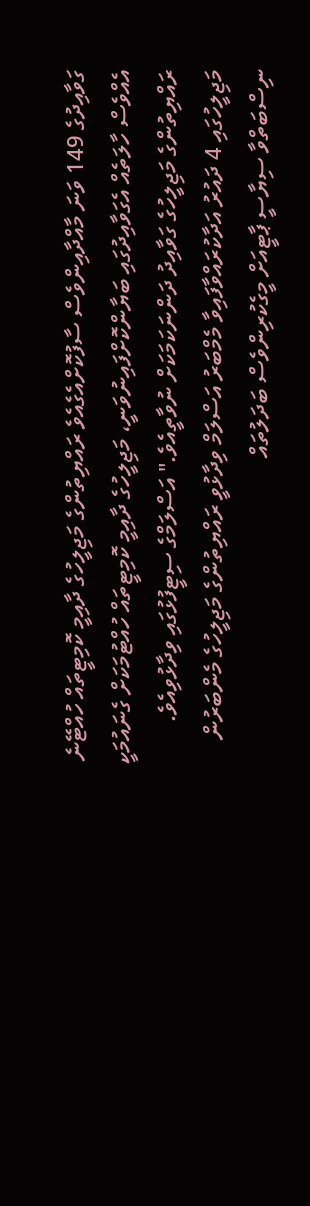ގަވާއިދުގެ 149 ވަނަ މާއްދާއިންވެސް ސާފުކޮށްއެގެއެވެ ރައްޔިތުންގެ މަޖިލީހުގެ ދާއިމީ ކޮމިޓީތައް ހުއްޓޭނެ އެއްވެސް ހާލަތެއް އެގަވާއިދުގައި ބަޔާންކޮށްފައިނުވަނީ، މަޖިލީހުގެ ދާއިމީ ކޮމިޓީތައް ހުއްޓުމަކަށް ގެނައުމަކީ ރައްޔިތުންގެ މަޖިލީހުގެ ގަވާއިދު ދަންނަކަމަކަށް ނުވާތީއެވެ." އަސްލަމްގެ ސިޓީފުޅުގައި ވިދާޅުވިއެވެ.
މަޖިލީހުގައި 4 ދައުރު އަދާކުރައްވާފައިވާ މެމްބަރު އަސްލަމް ވިދާޅުވީ ރައްޔިތުންގެ މަޖިލީހުގެ މެންބަރުން ނިސްބަތްވާ ސިޔާސީ ޕާޓީއަށް މީގެކުރިންވެސް ބަދަލުތައް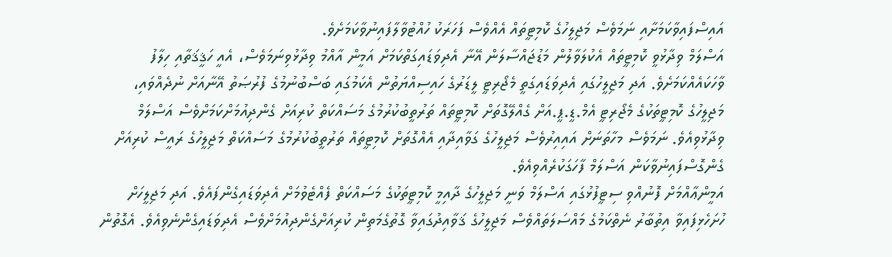އައިސްފައިވާކަމަށާއި ނަމަވެސް މަޖިލީހުގެ ކޮމިޓީތައް އެއްވެސް ފަހަރަކު ހުއްޓުވާލާފައިނުވާކަމަށެވެ.
އަސްލަމް ވިދާޅުވީ ކޮމިޓީތައް އެކުލަވާލުން މަޑުޖައްސާލަން އޭނާ އެދިވަޑައިގަތްކަމަށް އަމީން އާއްމު ވިދާޅުވިނަމަވެސް، އެއީ ހަޤީޤަތާއި ހިލާފު ވާހަކައެއްކަމަށެވެ. އަދި މަޖިލީހުގައި އެދިވަޑައިގަތީ މެޖޯރިޓީ ލީޑަރުގެ ހައިސިއްޔަތުން އެކަމުގައި ބަސްބުނުމުގެ ފުރުޞަތު އޭނާއަށް ނުދެއްވައި، މަޖިލީހުގެ ކޮމިޓީތަކުގެ މެޖޯރިޓީ އެމް.ޑީ.ޕީ.އަށް ގެއްލޭގޮތަށް ކޮމިޓީތައް ތަރުތީބުކުރުމުގެ މަސައްކަތް ކުރިއަށް ގެންދިއުމަށްކަމަށްވެސް އަސްލަމް ވިދާޅުވިއެވެ. ނަމަވެސް މހާތަނަށް އައިއިރުވެސް މަޖިލީހުގެ ގަވާއިދާއި އެއްގޮތަށް ކޮމިޓީތައް ތަރުތީބުކުރުމުގެ މަސައްކަތް މަޖިލީހުގެ ރައީސް ކުރިއަށް ގެންގޮސްފައިނުވާކަން އަސްލަމް ފާހަގަކުރެއްވިއެވެ.
އަމީންޢާއްމަށް ފޮނުއްވި ސިޓީފުޅުގައި އަސްލަމް ވަނީ މަޖިލީހުގެ ދާއިމީ ކޮމިޓީތަކުގެ މަސައްކަތް ފެއްޓެވުމަށް އެދިވަޑައިގެންފައެވެ. އަދި މަޖިލީހަށް ހުށަހެޅިފައިވާ އިތުބާރު ނެތްކަމުގެ މައްސަލަތައްވެސް މަޖިލީހުގެ ޤަވާއިދުގައިވާ ގޮތުގެމަތިން ކުރިއަށްގެންދިއުމަށްވެސް އެދިވަޑައިގެންނެވިއެވެ. އެގޮތުން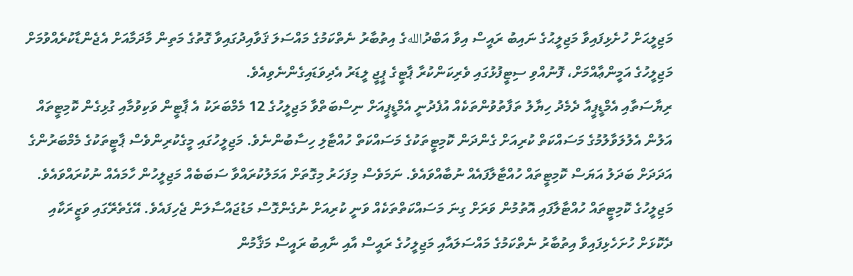މަޖިލީޙަށް ހުށެޅިފައިވާ މަޖިލީޙުގެ ނައިބު ރައީސް އިވާ އަބްދުاللهގެ އިތުބާރު ނެތްކަމުގެ މައްސަލަ ޤަވާއިދުގައިވާ ގޮތުގެ މަތިން މާދަމާއަށް އެޖެންޑާކުރެއްވުމަށް މަޖިލީހުގެ އަމީންޢާއްމަށް، ފޮނުއްވި ސިޓީފުޅުގައި ވެރިކަންކުރާ ޕާޓީގެ ޕީޖީ ލީޑަރު އެދިވަޑައިގެންނެވިއެވެ.
ރިޔާސަތާއި އެމްޑީޕީއާ ދެމެދު ހިޔާލު ތަފާތުވުންތަކެއް އުފެދުނީ އެމްޑީޕީއަށް ނިސްބަތްވާ މަޖިލީހުގެ 12 މެމްބަރަކު އެ ޕާޓީން ވަކިވުމާއި ގުޅިގެން ކޮމިޓީތައް އަލުން އެލުލަވާލުމުގެ މަސައްކަތް ކުރިއަށް ގެންދަން ކޮމިޓީތަކުގެ މަސައްކަތް ހުއްޓާލި ހިސާބުންނެވެ. މަޖިލީހުގައި މީގެކުރިންވެސް ޕާޓީތަކުގެ މެމްބަރުންގެ އަދަދަށް ބަދަލު އަޔަސް ކޮމިޓީތައް ހުއްޓާލާފައެއް ނުބާއްވައެވެ. ނަމަވެސް މިފަހަރު މިގޮތަށް އަމަލުކުރައްވާ ސަބަބެއް މަޖިލީހުން ހާމައެއް ނުކުރައްވައެވެ.
މަޖިލީހުގެ ކޮމިޓީތައް ހުއްޓާލާފައި އޮތުމުން ވަރަށް ގިނަ މަސައްކަތްތަކެއް ވަނީ ކުރިއަށް ނުގެންގޮސް މަޑުޖައްސާލަން ޖެހިފައެވެ. އޭގެތެރޭގައި ވަޒީރަކާއި ދެކޮޅަށް ހުށަހެޅިފައިވާ އިތުބާރު ނެތްކަމުގެ މައްސަލައާއި މަޖިލީހުގެ ރައީސް އާއި ނާއިބު ރައީސް މަޤާމުން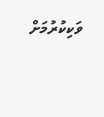ވަކިކުރުމަށް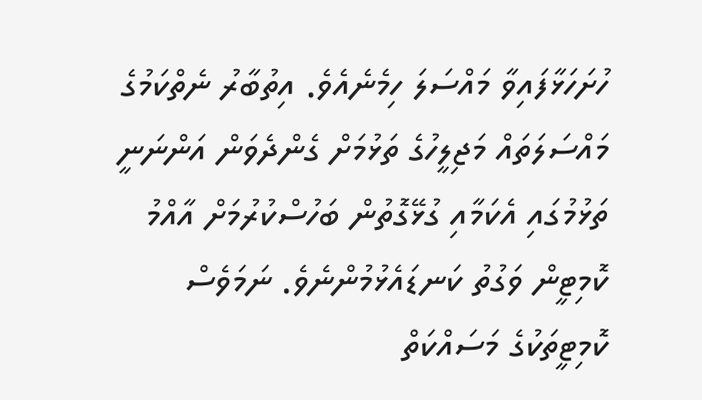ހުށަހަޅާފައިވާ މައްސަލަ ހިމެނެއެވެ. އިތުބާރު ނެތްކަމުގެ މައްސަލަތައް މަޖިލީހުގެ ތަޅުމަށް ގެންދެވަން އަންނަނީ ތަޅުމުގައި އެކަމާއި ގުޅޭގޮތުން ބަހުސްކުރުމަށް އާއްމު ކޮމިޓީން ވަގުތު ކަނޑައެޅުމުންނެވެ. ނަމަވެސް ކޮމިޓީތަކުގެ މަސައްކަތް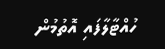ހުއްޓާލާފައި އޮތުމުން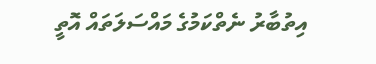އިތުބާރު ނެތްކަމުގެ މައްސަލަތައް އޮތީ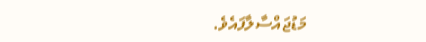މަޑުޖައްސާލާފައެވެ.